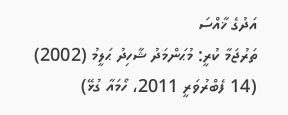އަދުގެ ޚާއްސަ
ތަރުޖަމާ ކުރީ: މުޙަންމަދު ޝާހިދު ޙަލީމު (2002)
(14 ފެބްރުވަރީ 2011، ހޯމައާ ގުޅޭ)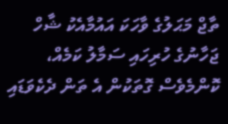ތާޖް މަޙަލުގެ ވާހަކަ އައުމާއެކު ޝާހް ޖަހާނުގެ ހުރިހައި ސަމާލު ކަމެއް، ކޮންމެވެސް ގޮތަކުން އެ ތަން ދެކެވަޑައި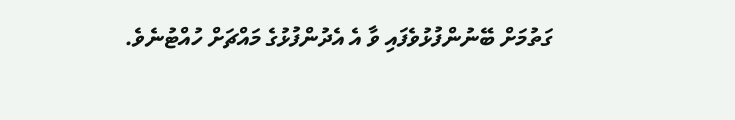ގަތުމަށް ބޭނުންފުޅުވެފައި ވާ އެ އެދުންފުޅުގެ މައްޗަށް ހުއްޓުނެވެ.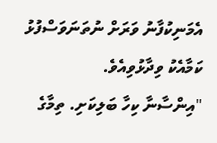އެމަނިކުފާނު ވަރަށް ނުތަނަވަސްފުޅު ކަމާއެކު ވިދާޅުވިއެވެ.
"އިންސާނާ ކިހާ ބަލިކަށި. ތިމާގެ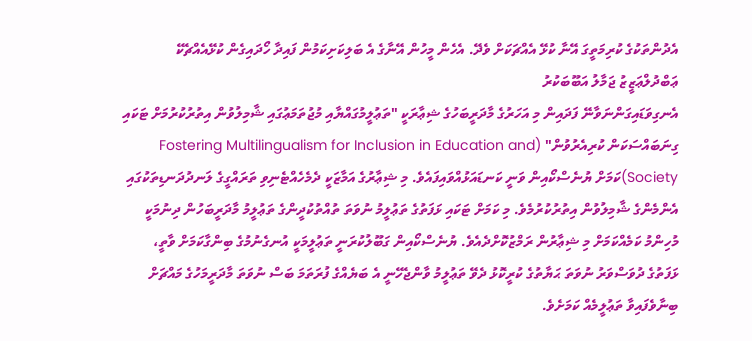އެދުންތަކުގެ ކުރިމަތީގަ އޭނާ ކުޅޭ އެއްޗަކަށް ވެދޭ. އެހެން މީހުން އޭނާގެ އެ ބަލިކަށިކަމުން ފައިދާ ހޯދައިގެން ކުޅޭއެއްޗެކޭ
ޢަބްދުލްޢަޒީޒު ޖަމާލު އަބޫބަކުރު
އެނގިވަޑައިގަންނަވާނޭ ފަދައިން މި އަހަރުގެ މާދަރީބަހުގެ ޝިޢާރަކީ "ތަޢުލީމުގައްޔާއި މުޖުތަމަޢުގައި ޝާމިލުވުން އިތުރުކުރުމަށް ޓަކައި ގިނަބައްސަކަން ކުރިއެރުވުން" (Fostering Multilingualism for Inclusion in Education and Society)ކަމަށް ޔުނެސްކޯއިން ވަނީ ކަނޑައަޅުއްވައިފައެވެ. މި ޝިޢާރުގެ އަމާޒަކީ ދެމެހެއްޓެނިވި ތަރައްގީގެ ލަނދުދަނޑިތަކުގައި އެންމެންގެ ޝާމިލުވުން އިތުރުކުރުމެވެ. މި ކަމަށް ޓަކައި ޅަފަތުގެ ތަޢުލީމު ނުވަތަ ތުއްތުކުދީންގެ ތަޢުލީމު މާދަރީބަހުން ދިނުމަކީ މުހިންމު ކަމެއްކަމަށް މި ޝިޢާރުން ރަމްޒުކޮށްދެއެވެ. ޔުނެސްކޯއިން ގަބޫލުކުރަނީ ތަޢުލީމަކީ އުނގެނުމުގެ ބިންގާކަމަށް ވާތީ، ޅަފަތުގެ ދުވަސްވަރު ނުވަތަ ޙަޔާތުގެ ކުރީކޮޅު ދެވޭ ތަޢުލީމު ވާންޖެހޭނީ އެ ބަޔެއްގެ ފުރަތަމަ ބަސް ނުވަތަ މާދަރީމަހުގެ މައްޗަށް ބިނާވެފައިވާ ތަޢުލީމެއް ކަމަށެވެ.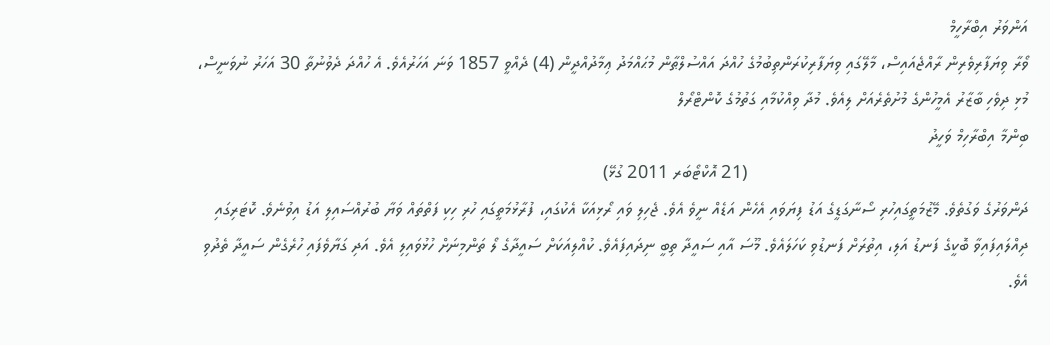އަންވަރު އިބްރާހީމް
ވޯރާ ވިޔަފާރިވެރިން ރާއްޖެއައިސް، މާލޭގައި ވިޔަފާރިކުރަންތިބުމުގެ ހުއްދަ އައްސުލްޠާން މުޙައްމަދު ޢިމާދުއްދީން (4) ދެއްވީ 1857 ވަނަ އަހަރުއެވެ. އެ ހުއްދަ ދެވުނުތާ 30 އަހަރު ނުވަނީސް، މުޅި ދިވެހި ބާޒާރު އެމީހުންގެ މުށުތެރެއަށް ލިއެވެ. މުދާ ވިއްކުމާއި ގަތުމުގެ ކޮންޓްރޯލް
ބިންމާ އިބްރާހިމް ވަހީދު
                                                            (21 އޮކްޓޯބަރ 2011 ގުޅޭ)
ދަންވަރުގެ ވަގުތެވެ. މޭޒުމަތީގައިހުރި ސޯނާގަޑީގެ އަޑު ފިޔަވައި އެހެން އަޑެއް ނީވެ އެވެ. ޖެހިލި ވައި ރޯޅިއަކާ އެކުގައި، ފުރާޅުމަތީގައި ހުރި ހިކި ފަތްތައް ވަޔާ ބުރުއްސައިލި އަޑު އިވުނެވެ. ކޮޓަރިގައި ދިއްލައިފައިވާ ބޮކީގެ ފަނޑު އަލި، އިތުރަށް ފަނޑުވި ކަހަލައެވެ. މޫސަ އާއި ސައީދާ ތިބީ ނިދައިފައެވެ. ކުއްލިއަކަށް ސައީދާގެ ލޯ ތަންމިނަށް ހުޅުވައިލި އެވެ. އަދި ގަޔާވެފައި ހުރެގެން ސައީދާ ތެދުވި އެވެ.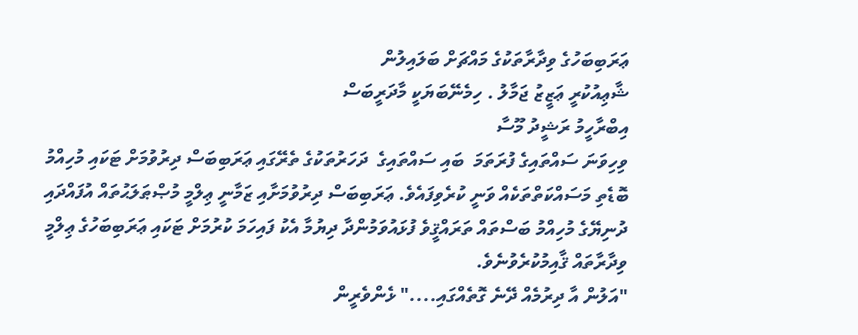ޢަރަބިބަހުގެ ވިދާރާތަކުގެ މައްޗަށް ބަލައިލުން
ޝާޢިއުކުރީ ޢަޒީޒު ޖަމާލު . ހިމެނޭބަޔަކީ މާދަރީބަސް
އިބްރާހީމު ރަޝީދު މޫސާ
ވިހިވަނަ ސައްތައިގެ ފުރަތަމަ  ބައި ސައްތައިގެ  ދަހަރުތަކުގެ ތެރޭގައި ޢަރަބިބަސް ދިރުވުމަށް ޓަކައި މުހިއްމު  ބޮޑެތި މަސައްކަތްތަކެއް ވަނީ ކުރެވިފައެވެ. ޢަރަބިބަސް ދިރުވުމަށާއި ޒަމާނީ ޢިލްމީ މުޞްޠަލަޙުތައް އުފައްދައި ދުނިޔޭގެ މުހިއްމު ބަސްތައް ތަރައްޤީވެ ފުޅައުވަމުންދާ ދިޔުމާ އެކު ފައިހަމަ ކުރުމަށް ޓަކައި ޢަރަބިބަހުގެ ޢިލްމީ ވިދާރާތައް ޤާއިމުކުރެވުނެވެ.
"އަލުން އާ ދިރުމެއް ދޭނެ ގޮތެއްގައި...." ޅެންވެރީން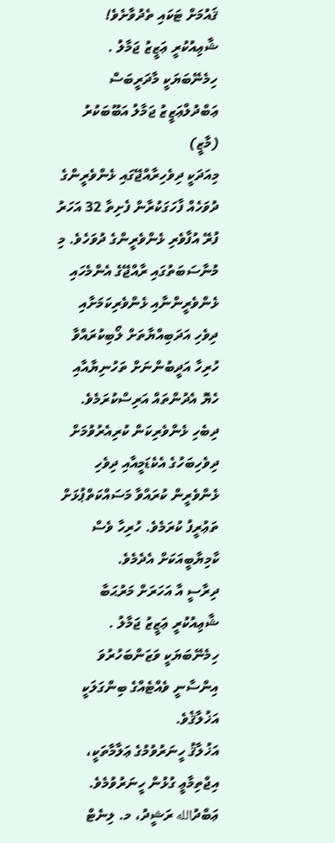ޤައުމަށް ޓަކައި ތެދުވާށެވެ!
ޝާޢިއުކުރީ ޢަޒީޒު ޖަމާލު . ހިމެނޭބަޔަކީ މާދަރީބަސް
ޢަބްދުލްޢަޒީޒު ޖަމާލު އަބޫބަކުރު (މާޒީ)
މިއަދަކީ ދިވެހިރާއްޖޭގައި ޅެންވެރީންގެ ދުވަހެއް ފާހަގަކުރާން ފެށިތާ 32 އަހަރު ފުރޭ އުފާވެރި ޅެންވެރީންގެ ދުވަހެވެ. މި މުނާސަބަތުގައި ރާއްޖޭގެ އެންމެހައި ޅެންވެރީންނާއި ޅެންވެރިކަމަށާއި ދިވެހި އަދަބިއްޔާތަށް ލޯބިކުރައްވާ ހުރިހާ އަދީބުންނަށް ތަހުނިޔާއާއި ހެޔޮ އެދުންތައް އަރިސްކުރަމެވެ. ދިބެހި ޅެންވެރިކަން ކުރިއެރުވުމަށް ދިވެހިބަހުގެ އެކެޑަމީއާއި ދިވެހި ޅެންވެރީން ކުރައްވާ މަސައްކަތްޕުޅަށް ތަޢުރީފު ކުރަމެވެ. ހުރިހާ ވެސް ކާމިޔާބީއަކަށް އެދެމެވެ.
ދިރާސީ އާ އަހަރަށް މަރުޙަބާ
ޝާޢިއުކުރީ ޢަޒީޒު ޖަމާލު . ހިމެނޭބަޔަކީ ވަޒަންބަހުރުވަ
އިންސާނީ ވެއްޓެއްގެ ބިންގަލަކީ އަޚުލާޤެވެ.
އަޚުލާޤު ހީނަރުވުމުގެ ޢަލާމާތަކީ، އިޖްތިމާޢީ ގުޅުން ހީނަރުވުމެވެ.
ޢަބްދުالله ރަޝީދު، މ. ލިނެޓް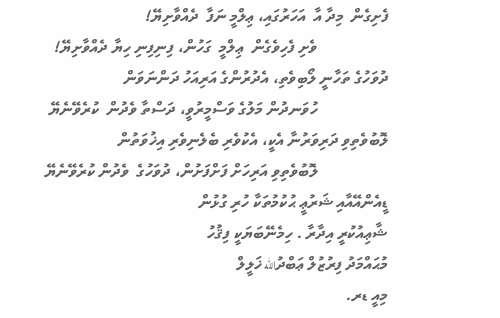ފެށިގެން  މިދާ އާ  އަހަރުގައި، ޢިލްމީ ނަފާ  ދެއްވާށިޔޭ!
                  ވެށި ފެހިވެގެން  ޢިލްމީ  ގަހުން، ފިނިފިނި ހިޔާ ދެއްވާށިޔޭ!
ދުވަހުގެ ތަހާނީ ލޯބިވެތި، އެދުރުންގެ އަރިއަހު ދަންނަވަން
                  ހުވަނދުން މަލުގެ ވަސްމީރުވީ، ދަސްތާ ވެދުން  ކުރެވޭނެޔޭ
ލޮބުވެތިވި ދަރިވަރުނާ އެކީ، އެކުވެރި ބެލެނިވެރި އިޚުވަތުން
                  ލޮބުވެތިވި އަރިހަށް ފަށްފަށުން، ދުވަހުގެ  ވެދުން ކުރެވޭނެޔޭ
ޑީއެންއޭއާއި ޝަރުޢީ ޙުކުމުތަކާ ހުރި ގުޅުން
ޝާޢިއުކުރީ އިދާރާ . ހިމެނޭބަޔަކީ ފިޤުހު
މުޙައްމަދު ފިރުޒުލް ޢަބްދުالله ޚަލީލް
މިއީ ޑރ.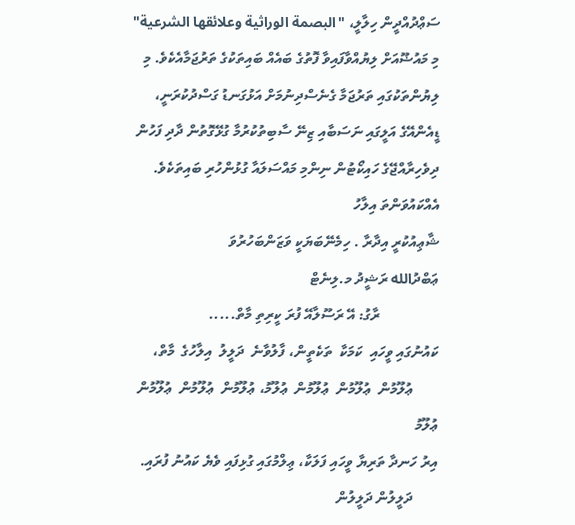ސަޢްދުއްދީން ހިލާލީ، "البصمة الوراثية وعلائقها الشرعية" މި މައުޟޫއަށް ލިޔުއްވާފައިވާ ފޮތުގެ ބައެއް ބައިތަކުގެ ތަރުޖަމާއެކެވެ. މި ލިޔުންތަކުގައި ތަރުޖަމާ ގެނެސްދިނުމަށް އަޅުގަނޑު ގަސްދުކުރަނީ، ޑީއެންއޭގެ އަލީގައި ނަސަބާއި ޒިނޭ ސާބިތުކުރުމާ ގުޅޭގޮތުން ދާދި ފަހުން ދިވެހިރާއްޖޭގެ ހައިކޯޓުން ނިންމި މައްސަލައާ ގުޅުންހުރި ބައިތަކެވެ.
އެއްކައުވަންތަ އިލާހު
ޝާޢިއުކުރީ އިދާރާ . ހިމެނޭބަޔަކީ ވަޒަންބަހުރުވަ
ޢަބްދުالله ރަޝީދު މ.ލިނެޓް
                ރާގު: އޭ ރަސޫލާއޭ ފުރަ ކީރިތި މާތް.....
ކައުނުގައި ވީހައި  ކަމަކާ  ތަކެތީން، ފާލުވާނެ  ދަލީލު  އިލާހުގެ  މާތް،
       ޢުލޫމުން  ޢުލޫމުން  ޢުލޫމުން  ޢުލޫމު، ޢުލޫމުން  ޢުލޫމުން  ޢުލޫމުން  ޢުލޫމު
އިރު ހަނދާ ތަރިޔާ ވީހައި ފަލަކާ، ޢިލްމުގައި ގުޅިފައި ވެޔެ ކައުނު ފުރައި.
       ދަލީލުން ދަލީލުން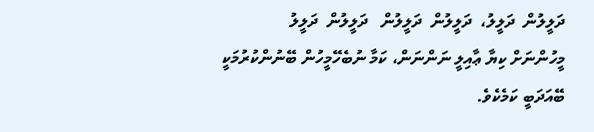ދަލީލުން  ދަލީލު،  ދަލީލުން  ދަލީލުން   ދަލީލުން  ދަލީލު
މީހުންނަށް ކިޔާ ޢާއިލީ ނަންނަން، ކަމާ ނުބެހޭމީހުން ބޭނުންކުރުމަކީ ބޭއަދަބީ ކަމެކެވެ.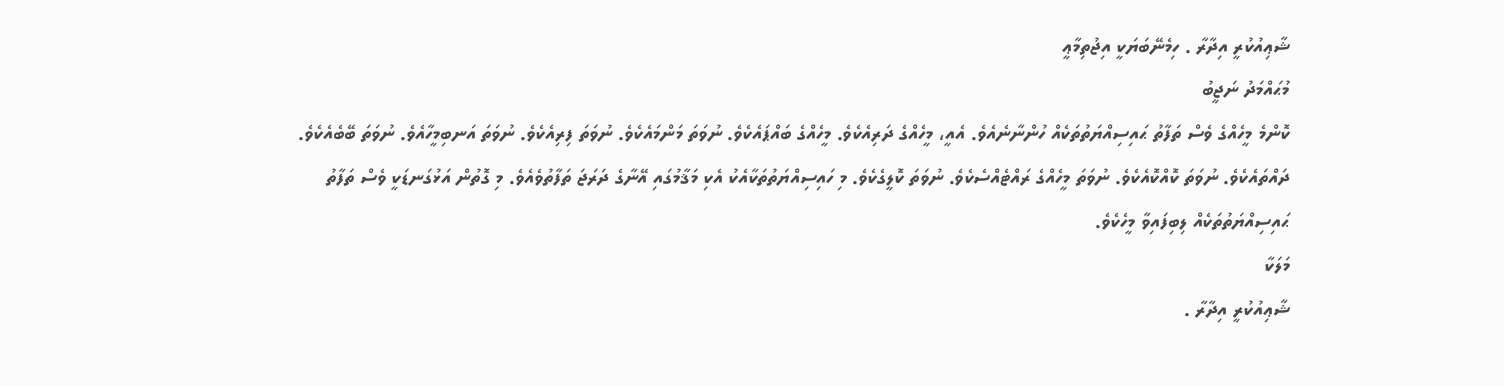ޝާޢިއުކުރީ އިދާރާ . ހިމެނޭބަޔަކީ އިޖުތިމާޢީ
މުޙައްމަދު ނަޖީބު
ކޮންމެ މީހެއްގެ ވެސް ތަފާތު ޙައިސިއްޔަތުތަކެއް ހުންނާނެއެވެ. އެއީ، މީހެއްގެ ދަރިއެކެވެ. މީހެއްގެ ބައްޕައެކެވެ. ނުވަތަ މަންމައެކެވެ. ނުވަތަ ފިރިއެކެވެ. ނުވަތަ އަނބިމީހާއެވެ. ނުވަތަ ބޭބެއެކެވެ. ދައްތައެކެވެ. ނުވަތަ ކޮއްކޮއެކެވެ. ނުވަތަ މީހެއްގެ ރައްޓެއްސެކެވެ. ނުވަތަ ކޮލީގެކެވެ. މި ހައިސިއްޔަތުތަކާއެކު އެކި މަޤާމުގައި އޭނާގެ ދަރަޖަ ތަފާތުވެއެވެ. މި ގޮތުން އަޅުގަނޑަކީ ވެސް ތަފާތު ޙައިސިއްޔަތުތަކެއް ލިބިފައިވާ މީހެކެވެ.
މަލަކާ
ޝާޢިއުކުރީ އިދާރާ .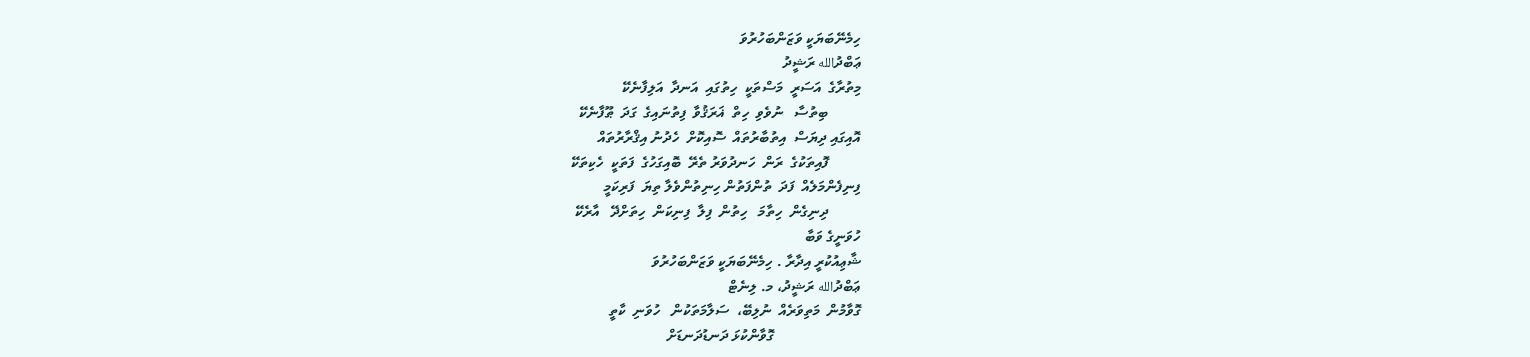ހިމެނޭބަޔަކީ ވަޒަންބަހުރުވަ
ޢަބްދުالله ރަޝީދު
މިތުރާގެ  އަސަރީ  މަސްތަކީ  ހިތުގައި  އަނދާ  އަލިފާނެކޭ
         ބިތުސާ   ނުވެވި  ހިތް  ޣަރަޤުވާ  ފިތުނައިގެ  ގަދަ  ޠޫފާނެކޭ
އޮއިގައި ދިޔަސް  އިތުބާރުތައް  ސޮއިކޮށް  ހެދުނު އިޤްރާރުތައް
         ފޮއިތަކުގެ  ރަން  ހަނދުވަރު ތެރޭ  ބޮއިގަހުގެ  ފަތަކީ  ހެކިތަކޭ
ފިނިފެންމަލެއް  ފަދަ  ތުންފަތުން ހިނިތުންވެލާ ތިޔަ  ފަރިކަމީ
         ދިނިގެން  ހިތާމަ   ހިތުން  ފިލާ  ފިނިކަން  ހިތަށްދޭ   އާރެކޭ
ހުވަނީގެ ވަބާ
ޝާޢިއުކުރީ އިދާރާ . ހިމެނޭބަޔަކީ ވަޒަންބަހުރުވަ
ޢަބްދުالله ރަޝީދު، މ. ލިނެޓް
ގޮވާމުން  މަތިވަރެއް  ނުލިބޭ،  ސަލާމަތަކުން   ހުވަނި  ކާތީ
                        ގޮވާންކުޅަ ދަނޑުދަނޑަށް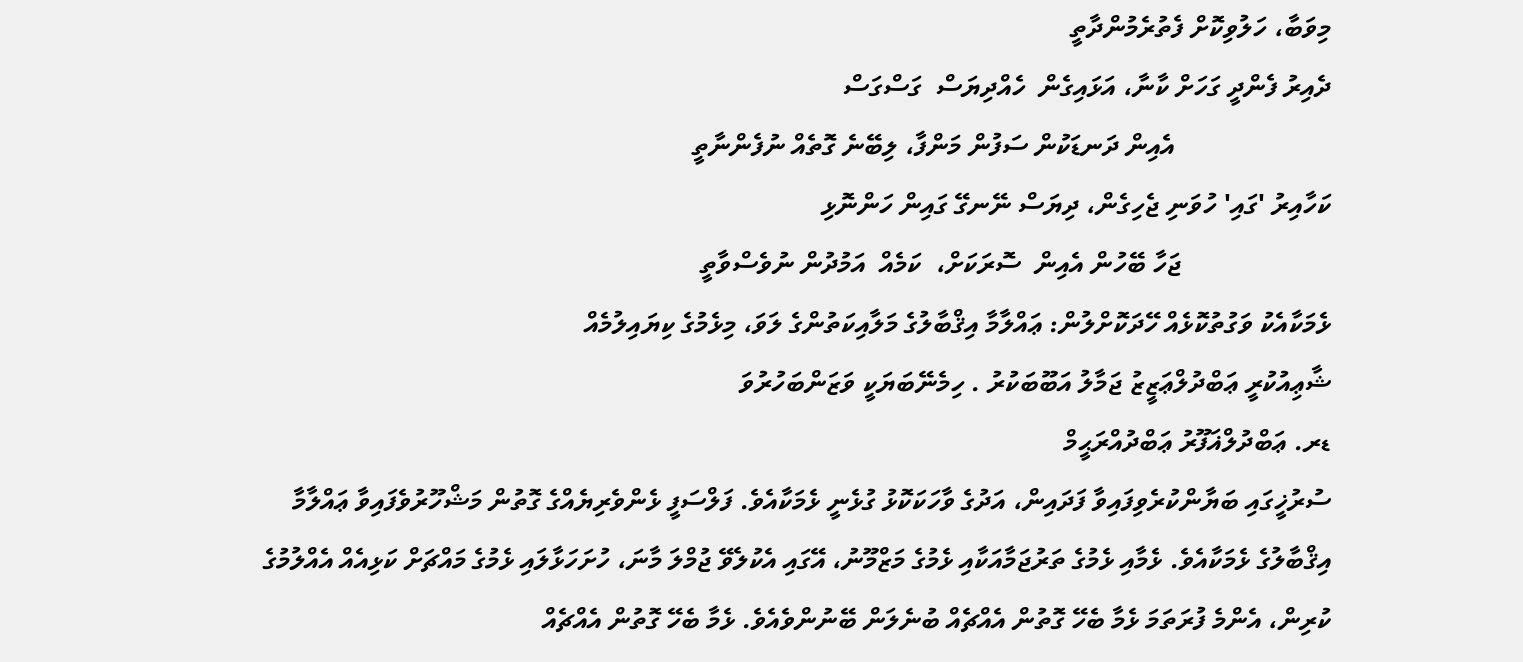މިވަބާ، ހަލުވިކޮށް ފެތުރެމުންދާތީ
ދެއިރު ފެންދީ ގަހަށް ކާނާ، އަޅައިގެން  ހެއްދިޔަސް  ގަސްގަސް
                       އެއިން ދަނޑަކުން ސަފުން މަންފާ، ލިބޭނެ ގޮތެއް ނުފެންނާތީ
ކަހާއިރު 'ގައި' ހުވަނި ޖެހިގެން، ދިޔަސް ނޭނގޭ ގައިން ހަންނޮޅި
                      ޖަހާ ބޭހުން އެއިން  ސޮރަކަށް،  ކަމެއް  އަމުދުން ނުވެސްވާތީ
ޅެމަކާއެކު ވަގުތުކޮޅެއް ހޭދަކޮށްލުން: ޢައްލާމާ އިޤްބާލުގެ މަލާއިކަތުންގެ ލަވަ، މިޅެމުގެ ކިޔައިލުމެއް
ޝާޢިއުކުރީ ޢަބްދުލްޢަޒީޒު ޖަމާލު އަބޫބަކުރު . ހިމެނޭބަޔަކީ ވަޒަންބަހުރުވަ
ޑރ. ޢަބްދުލްޣަފޫރު ޢަބްދުއްރަޙީމް
ސުރުޚީގައި ބަޔާންކުރެވިފައިވާ ފަދައިން، އަދުގެ ވާހަކަކޮޅު ގުޅެނީ ޅެމަކާއެވެ. ފަލްސަފީ ޅެންވެރިޔެއްގެ ގޮތުން މަޝްހޫރުވެފައިވާ ޢައްލާމާ އިޤްބާލުގެ ޅެމަކާއެވެ. ޅެމާއި ޅެމުގެ ތަރުޖަމާއަކާއި ޅެމުގެ މަޒްމޫނު، އޭގައި އެކުލެވޭ ޖުމްލަ މާނަ، ހުށަހަޅާލައި ޅެމުގެ މައްޗަށް ކަޅިއެއް އެއްލުމުގެ ކުރިން، އެންމެ ފުރަތަމަ ޅެމާ ބެހޭ ގޮތުން އެއްޗެއް ބުނެލަން ބޭނުންވެއެވެ. ޅެމާ ބެހޭ ގޮތުން އެއްޗެއް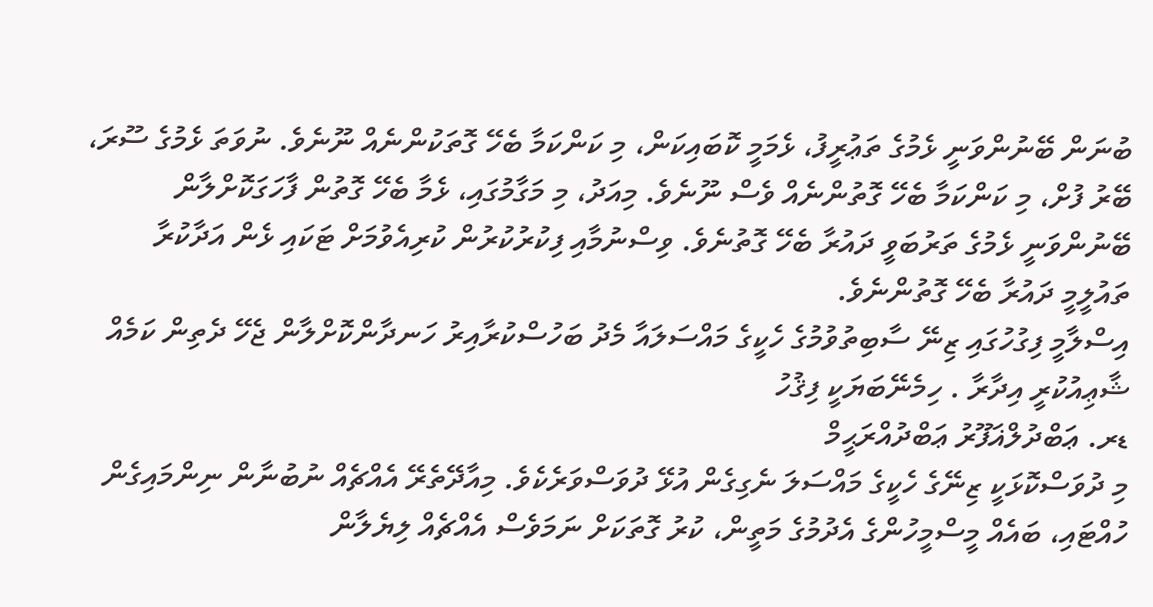ބުނަން ބޭނުންވަނީ ޅެމުގެ ތަޢުރީފު، ޅެމަމީ ކޮބައިކަން، މި ކަންކަމާ ބެހޭ ގޮތަކުންނެއް ނޫނެވެ. ނުވަތަ ޅެމުގެ ސޫރަ، ބޭރު ފުށް، މި ކަންކަމާ ބެހޭ ގޮތުންނެއް ވެސް ނޫނެވެ. މިއަދު، މި މަގާމުގައި، ޅެމާ ބެހޭ ގޮތުން ފާހަގަކޮށްލާން ބޭނުންވަނީ ޅެމުގެ ތަރުބަވީ ދައުރާ ބެހޭ ގޮތުނެވެ. ވިސްނުމާއި ފިކުރުކުރުން ކުރިއެވުމަށް ޓަކައި ޅެން އަދާކުރާ ތައުލީމީ ދައުރާ ބެހޭ ގޮތުންނެވެ.
އިސްލާމީ ފިގުހުގައި ޒިނޭ ސާބިތުވުމުގެ ހެކީގެ މައްސަލައާ މެދު ބަހުސްކުރާއިރު ހަނދާންކޮށްލާން ޖެހޭ ދެތިން ކަމެއް
ޝާޢިއުކުރީ އިދާރާ . ހިމެނޭބަޔަކީ ފިޤުހު
ޑރ. ޢަބްދުލްޣަފޫރު ޢަބްދުއްރަޙީމް
މި ދުވަސްކޮޅަކީ ޒިނޭގެ ހެކީގެ މައްސަލަ ނެގިގެން އުޅޭ ދުވަސްވަރެކެވެ. މިއާދޭތެރޭ އެއްޗެއް ނުބުނާން ނިންމައިގެން ހުއްޓައި، ބައެއް މީސްމީހުންގެ އެދުމުގެ މަތީން، ކުރު ގޮތަކަށް ނަމަވެސް އެއްޗެއް ލިޔެލާން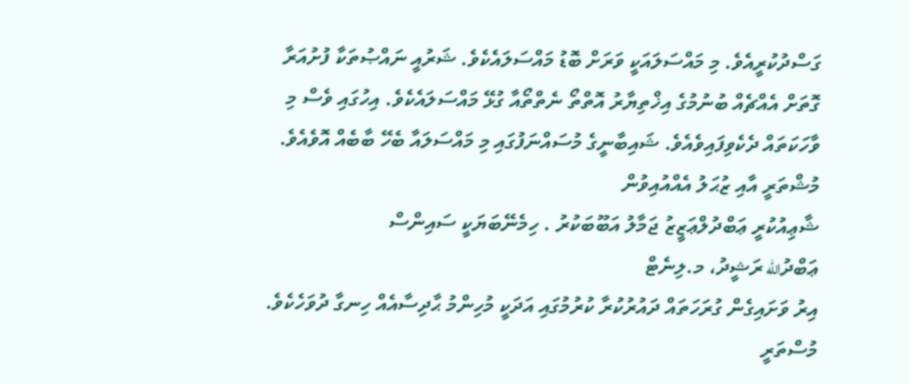ގަސްދުކުރީއެވެ. މި މައްސަލައަކީ ވަރަށް ބޮޑު މައްސަލައެކެވެ. ޝަރުއީ ނައްޞުތަކާ ފުށުއަރާ ގޮތަށް އެއްޗެއް ބުނުމުގެ އިޚްތިޔާރު އޮތްތޯ ނެތްތޯއާ ގުޅޭ މައްސަލައެކެވެ. އިހުގައި ވެސް މި ވާހަކަތައް ދެކެވިފައިވެއެވެ. ޝައިބާނީގެ މުސައްނަފުގައި މި މައްސަލައާ ބެހޭ ބާބެއް އޮވެއެވެ.
މުޝްތަރީ އާއި ޒުޙަލު އެއްއުއިވުން
ޝާޢިއުކުރީ ޢަބްދުލްޢަޒީޒު ޖަމާލު އަބޫބަކުރު . ހިމެނޭބަޔަކީ ސައިންސް
ޢަބްދުالله ރަޝީދު، މ.ލިނެޓް
އިރު ވަށައިގެން ގުރަހަތައް ދައުރުކުރާ ކުރުމުގައި އަދަކީ މުހިންމު ޙާދިސާއެއް ހިނގާ ދުވަހެކެވެ. މުސްތަރީ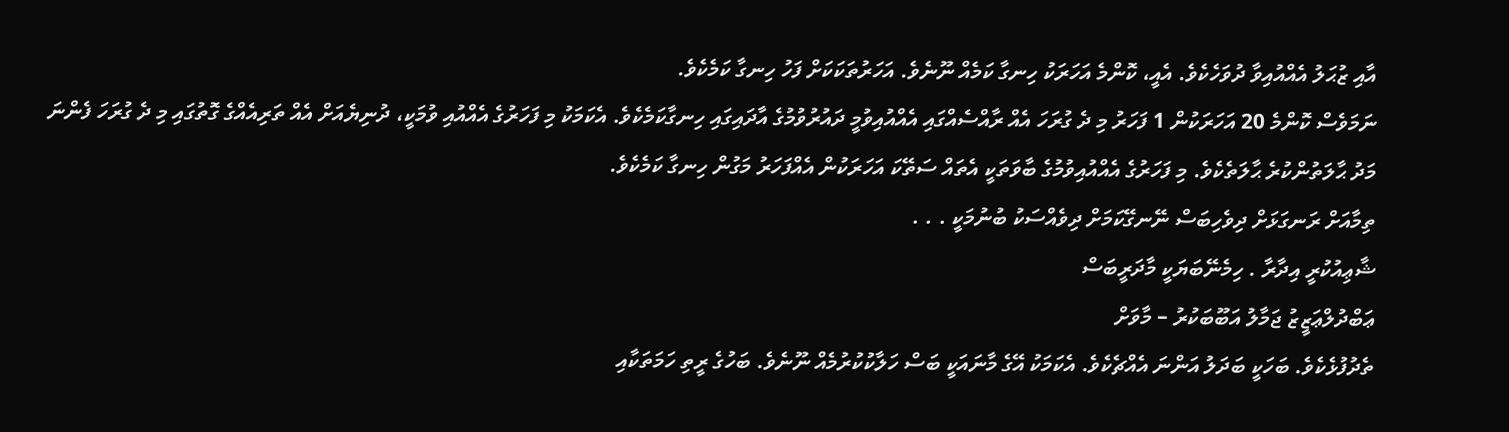އާއި ޒުޙަލު އެއްއުއިވާ ދުވަހެކެވެ. އެއީ، ކޮންމެ އަހަރަކު ހިނގާ ކަމެއް ނޫނެވެ. އަހަރުތަކަކަށް ފަހު ހިނގާ ކަމެކެވެ.
ނަމަވެސް ކޮންމެ 20 އަހަރަކުން 1 ފަހަރު މި ދެ ގުރަހަ އެއް ރާއްސެއްގައި އެއްއުއިވުމީ ދައުރުވުމުގެ އާދައިގައި ހިނގާކަމެކެވެ. އެކަމަކު މި ފަހަރުގެ އެއްއުއި ވުމަކީ، ދުނިޔެއަށް އެއް ތަރިއެއްގެ ގޮތުގައި މި ދެ ގުރަހަ ފެންނަ މަދު ޙާލަތުންކުރެ ޙާލަތެކެވެ. މި ފަހަރުގެ އެއްއުއިވުމުގެ ބާވަތަކީ އެތައް ސަތޭކަ އަހަރަކުން އެއްފަހަރު މަގުން ހިނގާ ކަމެކެވެ.
ތިމާއަށް ރަނގަޅަށް ދިވެހިބަސް ނޭނގޭކަމަށް ދިވެއްސަކު ބުނުމަކީ . . .
ޝާޢިއުކުރީ އިދާރާ . ހިމެނޭބަޔަކީ މާދަރީބަސް
ޢަބްދުލްޢަޒީޒު ޖަމާލު އަބޫބަކުރު – މާވަށް
ތެދުފުޅެކެވެ. ބަހަކީ ބަދަލު އަންނަ އެއްޗެކެވެ. އެކަމަކު އޭގެ މާނައަކީ ބަސް ހަލާކުކުރުމެއް ނޫނެވެ. ބަހުގެ ރީތި ހަމަތަކާއި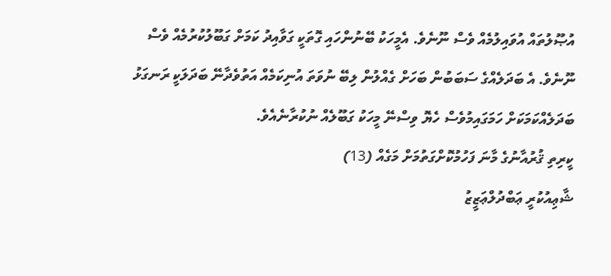އުޞޫލުތައް އުވައިލުމެއް ވެސް ނޫނެވެ. އެމީހަކު ބޭނުންހައި ގޮތަކީ ގަވާއިދު ކަމަށް ގަބޫލުކުރުމެއް ވެސް ނޫނެވެ. އެ ބަދަލެއްގެ ސަބަބުން ބަހަށް ގެއްލުން ލިބޭ ނުވަތަ އުނިކަމެއް އަތުވެދާނޭ ބަދަލަކީ ރަނގަޅު ބަދަލެއްކަމަކަށް ހަމަގައިމުވެސް ހެޔޮ ވިސްނޭ މީހަކު ގަބޫލެއް ނުކުރާނެއެވެ.
ކީރިތި ޤުރުއާނުގެ މާނަ ފަހުމުކޮށްގަތުމަށް މަގެއް (13)
ޝާޢިއުކުރީ ޢަބްދުލްޢަޒީޒު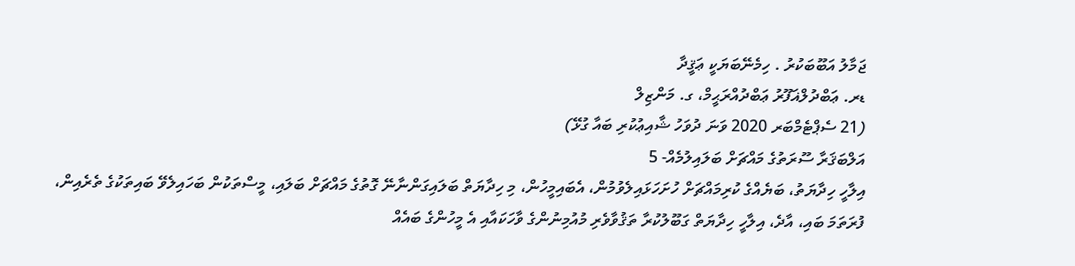ޖަމާލު އަބޫބަކުރު . ހިމެނޭބަޔަކީ ޢަޤީދާ
ޑރ. ޢަބްދުލްޣަފޫރު ޢަބްދުއްރަޙީމް، ގ. މަންޒިލް
(21 ސެޕްޓެމްބަރ 2020 ވަނަ ދުވަހު ޝާއިޢުކުރި ބައާ ގުޅޭ)
އަލްބަޤަރާ ސޫރަތުގެ މައްޗަށް ބަލައިލުމެއް- 5
އިލާހީ ހިދާޔަތު، ބަޔެއްގެ ކުރިމައްޗަށް ހުށަހަޅައިލެވުމުން، އެބައިމީހުން، މި ހިދާޔަތް ބަލައިގަންނާނޭ ގޮތުގެ މައްޗަށް ބަލައި، މީސްތަކުން ބަހައިލެވޭ ބައިތަކުގެ ތެރެއިން، ފުރަތަމަ ބައި، އާދެ، އިލާހީ ހިދާޔަތް ގަބޫލުކުރާ ތަޤުވާވެރި މުއުމިނުންގެ ވާހަކައާއި އެ މީހުންގެ ބައެއް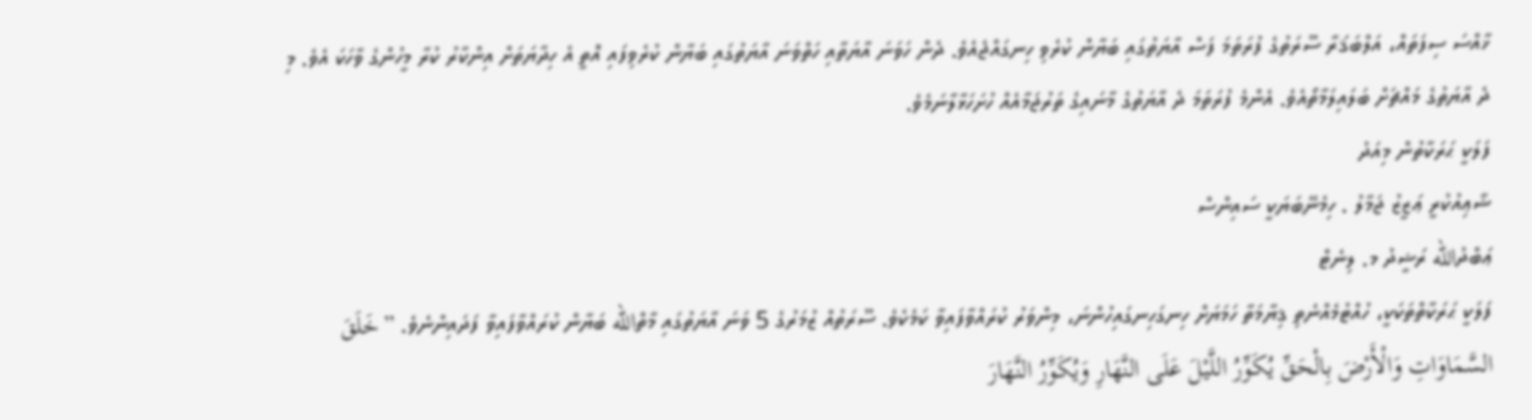ޚާއްސަ ސިފަތައް، އަލްބަޤަރާ ސޫރަތުގެ ފުރަތަމަ ފަސް އާޔަތުގައި ބަޔާން ކުރެވި ހިނގައްޖެއެވެ. ދެން ހަވަނަ އާޔަތާއި ހަތްވަނަ އާޔަތުގައި ބަޔާން ކުރެވިފައި އޮތީ އެ ހިދާޔަތަށް އިންކާރު ކުރާ މީހުންގެ ވާހަކަ އެވެ. މި ދެ އާޔަތުގެ މައްޗަށް ބަލައިލަމާތޯއެވެ. އެންމެ ފުރަތަމަ ދެ އާޔަތުގެ މާނައިގެ ތަރުޖަމާއެއް ހުށަހަޅާލާނަމެވެ.
ފަލަކީ ޙަރަކާތުން މިއަދު
ޝާޢިއުކުރީ ޢަޒީޒު ޖަމާލު . ހިމެނޭބަޔަކީ ސައިންސް
ޢަބްދުالله ރަޝީދު މ. ލިނެޓް
ފަލަކީ ޙަރަކާތްތަކަކީ، ހުއްޓުމެއްނެތި ޤިޔާމަތާ ހަމަޔަށް ހިނގަހިނގައިހުންނަ، މިންވަރު ކުރައްވާފައިވާ ކަމެކެވެ. ސޫރަތުއް ޒުމަރުގެ 5 ވަނަ އާޔަތުގައި މާތްالله ބަޔާން ކުރައްވާފައިވާ ފަދައިންނެވެ. ”خَلَقَ السَّمَاوَاتِ وَالْأَرْضَ بِالْحَقِّ يُكَوِّرُ اللَّيْلَ عَلَى النَّهَارِ وَيُكَوِّرُ النَّهَارَ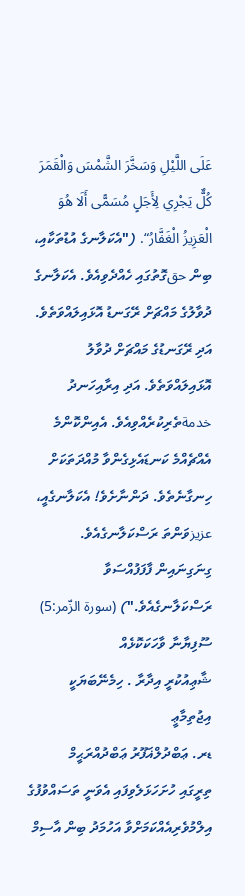عَلَى اللَّيْلِ وَسَخَّرَ الشَّمْسَ وَالْقَمَرَ كُلٌّ يَجْرِي لِأَجَلٍ مُسَمًّى أَلَا هُوَ الْعَزِيزُ الْغَفَّارُ“. ("އެކަލާނގެ އުޑުތަކާއި، ބިން حقގޮތުގައި ހެއްދެވިއެވެ. އެކަލާނގެ ދުވާލުގެ މައްޗަށް ރޭގަނޑު އޮޅައިލައްވަތެވެ. އަދި ރޭގަނޑުގެ މައްޗަށް ދުވާލު އޮޅައިލައްވަތެވެ. އަދި އިރާއިހަނދު خدمةތެރިކުރެއްވިއެވެ. އެއިންކޮންމެ އެއްޗެއްމެ ކަނޑައެޅިގެންވާ މުއްދަތަކަށް ހިނގާނެތެވެ. ދަންނާށެވެ! އެކަލާނގެއީ، عزيزވަންތަ ރަސްކަލާނގެއެވެ. ގިނަގިނައިން ފާފަފުއްސަވާ ރަސްކަލާނގެއެވެ.") (سورة الزّمر:5)
ސޫފިޔާނާ ވާހަކަކޮޅެއް
ޝާޢިއުކުރީ އިދާރާ . ހިމެނޭބަޔަކީ އިޖުތިމާޢީ
ޑރ. ޢަބްދުލްޣަފޫރު ޢަބްދުއްރަޙީމް
ތިރީގައި ހުށަހަޅަލެވިފައި އެވަނީ ތަސައްވުފުގެ އިލްމުވެރިއެއްކަމަށްވާ އަހުމަދު ބިން އާސިމް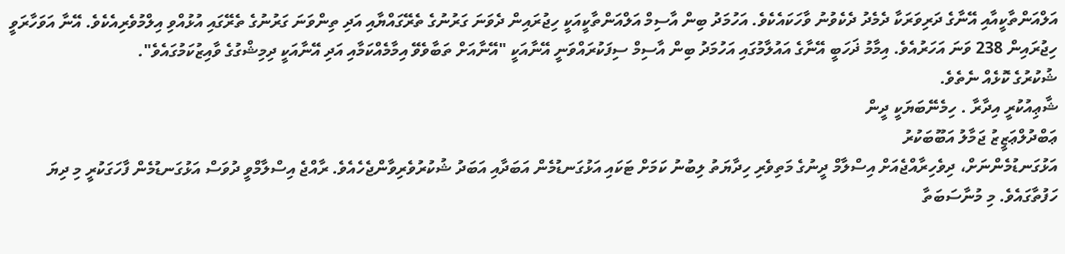އަލްއަންތާކީއާއި އޭނާގެ ދަރިވަރަކާ ދެމެދު ދެކެވުނު ވާހަކައެކެވެ. އަހުމަދު ބިން އާސިމް އަލްއަންތާކީއަކީ ހިޖުރައިން ދެވަނަ ގަރުނުގެ ތެރޭގައްޔާއި އަދި ތިންވަނަ ގަރުނުގެ ތެރޭގައި އުޅުއްވި އިލްމުވެރިއެކެވެ. އޭނާ އަވަހާރަވީ ހިޖުރައިން 238 ވަނަ އަހަރުއެވެ. އިމާމު ޛަހަބީ އޭނާގެ އައުލާމުގައި އަހުމަދު ބިން އާސިމް ސިފަކުރައްވަނީ އޭނާއަކީ "އޭނާއަށް ތަބާވެވޭ އިމާމެއްކަމާއި އަދި އޭނާއަކީ ދިމިޝްގުގެ ވާއިޒުކަމުގައެވެ".
ޝުކުރުގެ ކޮޅެއް ނެތެވެ.
ޝާޢިއުކުރީ އިދާރާ . ހިމެނޭބަޔަކީ ދީން
ޢަބްދުލްޢަޒީޒު ޖަމާލު އަބޫބަކުރު
އަޅުގަނޑުމެންނަށް، ދިވެހިރާއްޖެއަށް އިސްލާމް ދީނުގެ މަތިވެރި ހިދާޔަތު ލިބުނު ކަމަށް ޓަކައި އަޅުގަނޑުމެން އަބަދާއި އަބަދު ޝުކުރުވެރިވާންޖެހެއެވެ. ރާއްޖެ އިސްލާމްވީ ދުވަސް އަޅުގަނޑުމެން ފާހަގަކުރީ މި ދިޔަ ހަފުތާގައެވެ. މި މުނާސަބަތާ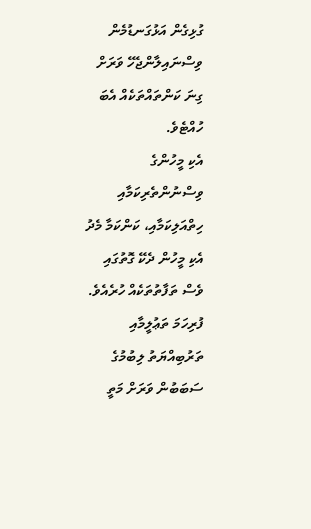ގުޅިގެން އަޅުގަނޑުމެން ވިސްނައިލާންޖެހޭ ވަރަށް ގިނަ ކަންތައްތަކެއް އެބަ ހުއްޓެވެ.
އެކި މީހުންގެ ވިސްނުންތެރިކަމާއި ހިތްއަލިކަމާއި، ކަންކަމާ މެދު އެކި މީހުން ދެކޭ ގޮތުގައި ވެސް ތަފާތުތަކެއް ހުރެއެވެ. ފުރިހަމަ ތަޢުލީމާއި ތަރުބިއްޔަތު ލިބުމުގެ ސަބަބުން ވަރަށް މަތީ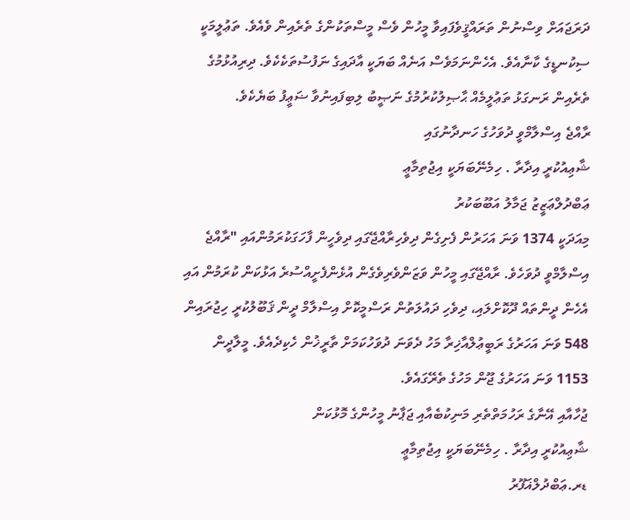ދަރަޖައަށް ވިސްނުން ތަރައްޤީވެފައިވާ މީހުން ވެސް މީސްތަކުންގެ ތެރެއިން ވެއެވެ. ތަޢުލީމަކީ ސިކުނޑީގެ ކާނާއެވެ. އެހެންނަމަވެސް އަނެއް ބަޔަކީ އާދައިގެ ނަފުސުތަކެކެވެ. ދިރިއުޅުމުގެ ތެރެއިން ރަނގަޅު ތަޢުލީމެއް ޙާޞިލުކުރުމުގެ ނަޞީބު ލިބިފައިނުވާ ޟަޢީފު ބަޔެކެވެ.
ރާއްޖެ އިސްލާމްވީ ދުވަހުގެ ހަނދާނުގައި
ޝާޢިއުކުރީ އިދާރާ . ހިމެނޭބަޔަކީ އިޖުތިމާޢީ
ޢަބްދުލްޢަޒީޒު ޖަމާލު އަބޫބަކުރު
މިއަދަކީ 1374 ވަނަ އަހަރުން ފެށިގެން ދިވެހިރާއްޖޭގައި ދިވެހީން ފާހަގަކުރަމުންއައި "ރާއްޖެ އިސްލާމްވީ ދުވަހެވެ. ރާއްޖޭގައި މީހުން ވަޒަންވެރިވެގެން އުޅެންފެށީއްސުރެ އަޅުކަން ކުރަމުން އައި އެހެން ދީންތައް ދޫކޮށްލައި، ދިވެހި ދައުލަތުން ރަސްމީކޮށް އިސްލާމް ދީން ޤަބޫލުކުރީ ހިޖުރައިން 548 ވަނަ އަހަރުގެ ރަބީޢުލްއާޚިރާ މަހު ދެވަނަ ދުވަހުކަމަށް ތާރީޚުން ހެކިދެއެވެ. މީލާދީން 1153 ވަނަ އަހަރުގެ ޖޫން މަހުގެ ތެރޭގައެވެ.
ޖުހާއާއި އޭނާގެ ރަހުމަތްތެރި މަނިކުބެއާއި ޖަޕާނު މީހުންގެ މޮޅުކަން
ޝާޢިއުކުރީ އިދާރާ . ހިމެނޭބަޔަކީ އިޖުތިމާޢީ
ޑރ.ޢަބްދުލްޣަފޫރު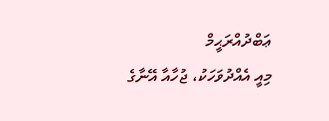ޢަބްދުއްރަޙީމް
މިއީ އެއްދުވަހަކު، ޖުހާއާ އޭނާގެ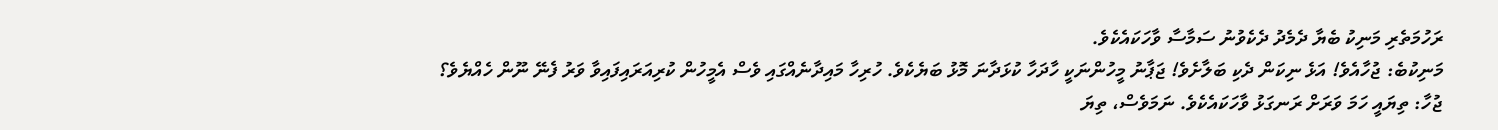ރަހުމަތެރި މަނިކު ބެޔާ ދެމެދު ދެކެވުނު ސަމާސާ ވާހަކައެކެވެ.
މަނިކުބެ: ޖުހާއެވެ! އަޅެ ނިކަން ދެކި ބަލާށެވެ! ޖަޕާނު މީހުންނަކީ ހާދަހާ ކުޅަދާނަ މޮޅު ބަޔެކެވެ. ހުރިހާ މައިދާނެއްގައި ވެސް އެމީހުން ކުރިއަރައިފައިވާ ވަރު ފެނޭ ނޫން ހެއްޔެވެ؟
ޖުހާ: ތިޔައީ ހަމަ ވަރަށް ރަނގަޅު ވާހަކައެކެވެ. ނަމަވެސް، ތިޔަ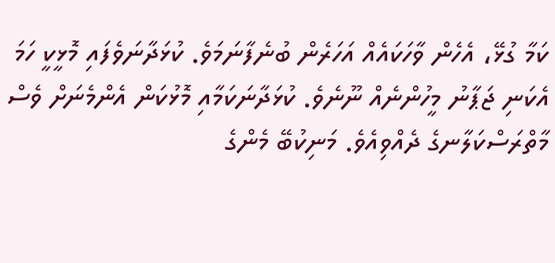ކަމާ ގުޅޭ، އެހެން ވާހަކައެއް އަހަރެން ބުނެފާނަމަވެ. ކުޅަދާނަވެފައި މޮޅީކީ ހަމަ އެކަނި ޖަޕާނު މީހުންނެއް ނޫނެވެ. ކުޅަދާނަކަމާއި މޮޅުކަން އެންމެނަށް ވެސް މާތްރަސްކަލާނގެ ދެއްވިއެވެ. މަނިކުބޭ މެންގެ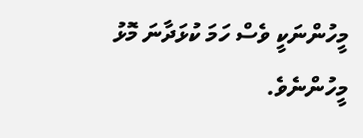މީހުންނަކީ ވެސް ހަމަ ކުޅަދާނަ މޮޅު މީހުންނެވެ.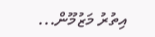އިތުރު މަޒުމޫން...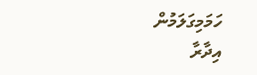ހަމަމިގަލަމުން
އިދާރާ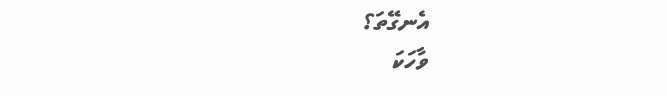އެނގޭތަ؟
ވާހަކަ